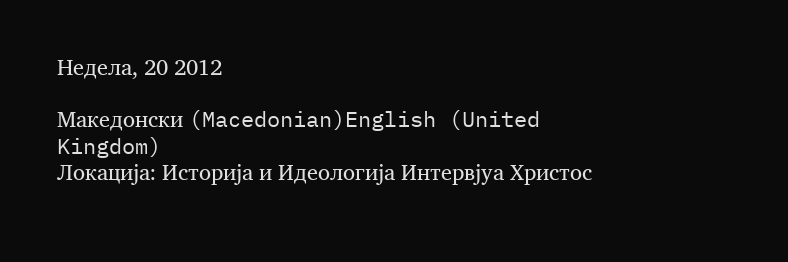Недела, 20 2012

Македонски (Macedonian)English (United Kingdom)
Локација: Историја и Идеологија Интервјуа Христос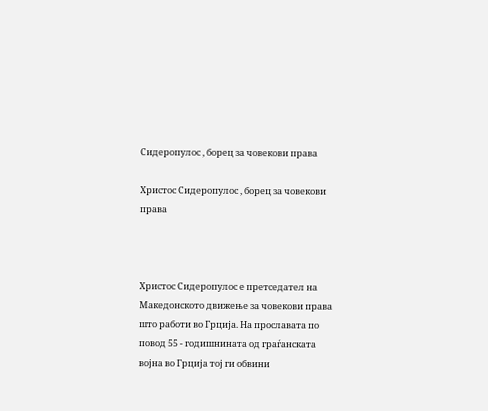Сидеропулос , борец за човекови права

Христос Сидеропулос , борец за човекови права



Христос Сидеропулос е претседател на Македонското движење за човекови права што работи во Грција. На прославата по повод 55 - годишнината од граѓанската војна во Грција тој ги обвини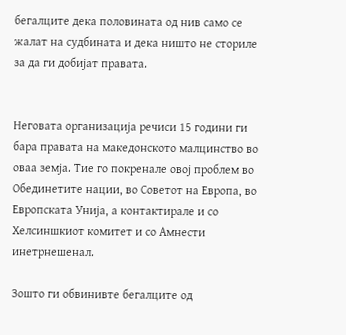бегалците дека половината од нив само се жалат на судбината и дека ништо не сториле за да ги добијат правата.


Неговата организација речиси 15 години ги бара правата на македонското малцинство во оваа земја. Тие го покренале овој проблем во Обединетите нации, во Советот на Европа, во Европската Унија, а контактирале и со Хелсиншкиот комитет и со Амнести инетрнешенал.

Зошто ги обвинивте бегалците од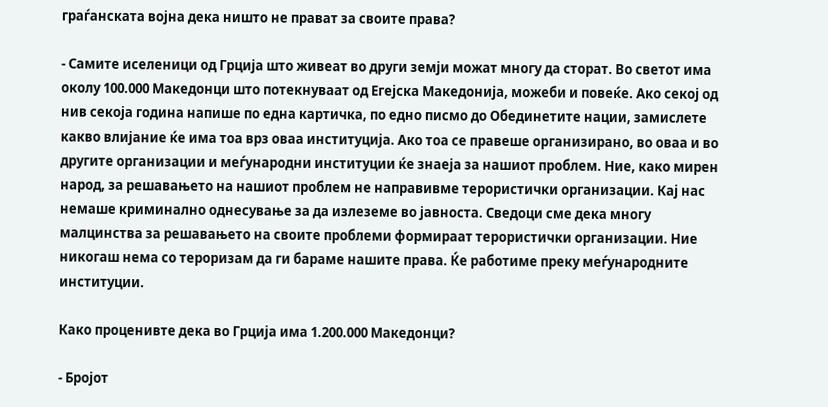граѓанската војна дека ништо не прават за своите права?

- Самите иселеници од Грција што живеат во други земји можат многу да сторат. Во светот има околу 100.000 Македонци што потекнуваат од Егејска Македонија, можеби и повеќе. Ако секој од нив секоја година напише по една картичка, по едно писмо до Обединетите нации, замислете какво влијание ќе има тоа врз оваа институција. Ако тоа се правеше организирано, во оваа и во другите организации и меѓународни институции ќе знаеја за нашиот проблем. Ние, како мирен народ, за решавањето на нашиот проблем не направивме терористички организации. Кај нас немаше криминално однесување за да излеземе во јавноста. Сведоци сме дека многу малцинства за решавањето на своите проблеми формираат терористички организации. Ние никогаш нема со тероризам да ги бараме нашите права. Ќе работиме преку меѓународните институции.

Како проценивте дека во Грција има 1.200.000 Македонци?

- Бројот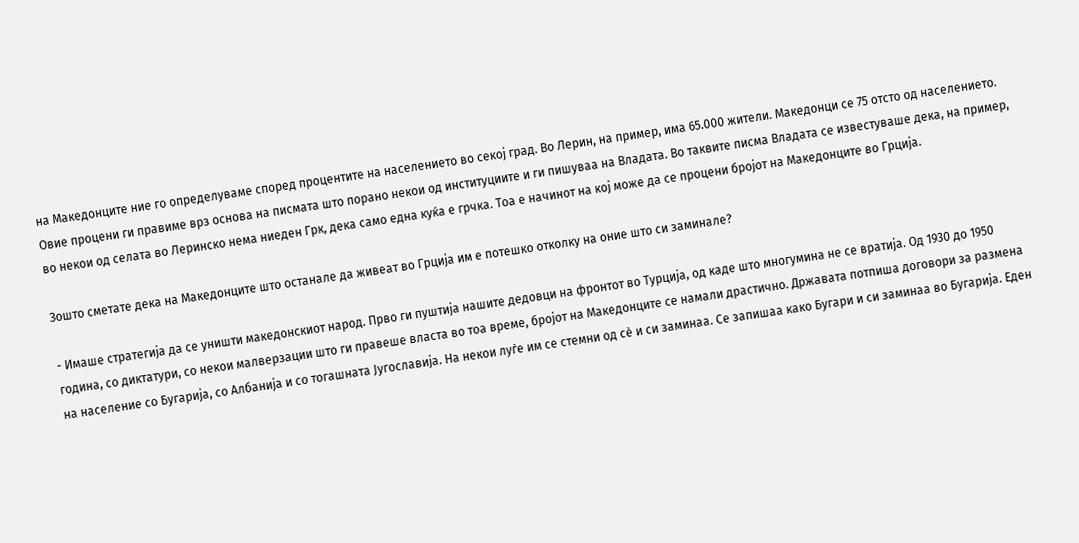на Македонците ние го определуваме според процентите на населението во секој град. Во Лерин, на пример, има 65.000 жители. Македонци се 75 отсто од населението. Овие процени ги правиме врз основа на писмата што порано некои од институциите и ги пишуваа на Владата. Во таквите писма Владата се известуваше дека, на пример, во некои од селата во Леринско нема ниеден Грк, дека само една куќа е грчка. Тоа е начинот на кој може да се процени бројот на Македонците во Грција.

Зошто сметате дека на Македонците што останале да живеат во Грција им е потешко отколку на оние што си заминале?

- Имаше стратегија да се уништи македонскиот народ. Прво ги пуштија нашите дедовци на фронтот во Турција, од каде што многумина не се вратија. Од 1930 до 1950 година, со диктатури, со некои малверзации што ги правеше власта во тоа време, бројот на Македонците се намали драстично. Државата потпиша договори за размена на население со Бугарија, со Албанија и со тогашната Југославија. На некои луѓе им се стемни од сè и си заминаа. Се запишаа како Бугари и си заминаа во Бугарија. Еден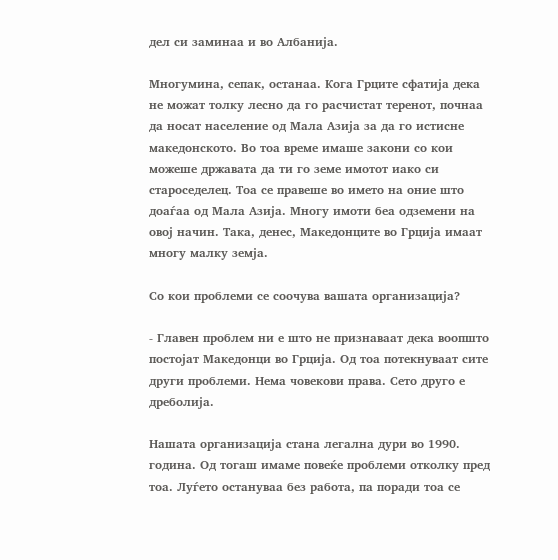дел си заминаа и во Албанија.

Многумина, сепак, останаа. Кога Грците сфатија дека не можат толку лесно да го расчистат теренот, почнаа да носат население од Мала Азија за да го истисне македонското. Во тоа време имаше закони со кои можеше државата да ти го земе имотот иако си староседелец. Тоа се правеше во името на оние што доаѓаа од Мала Азија. Многу имоти беа одземени на овој начин. Така, денес, Македонците во Грција имаат многу малку земја.

Со кои проблеми се соочува вашата организација?

- Главен проблем ни е што не признаваат дека воопшто постојат Македонци во Грција. Од тоа потекнуваат сите други проблеми. Нема човекови права. Сето друго е дреболија.

Нашата организација стана легална дури во 1990. година. Од тогаш имаме повеќе проблеми отколку пред тоа. Луѓето остануваа без работа, па поради тоа се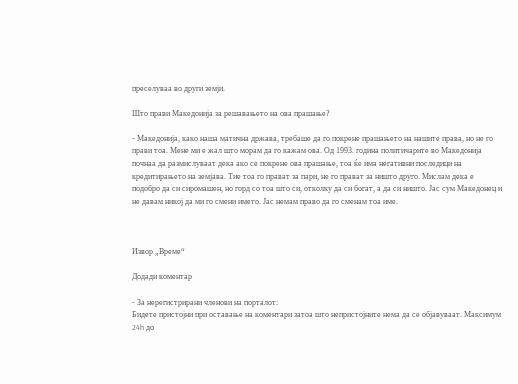преселуваа во други земји.

Што прави Македонија за решавањето на ова прашање?

- Македонија, како наша матична држава, требаше да го покрене прашањето на нашите права, но не го прави тоа. Мене ми е жал што морам да го кажам ова. Од 1993. година политичарите во Македонија почнаа да размислуваат дека ако се покрене ова прашање, тоа ќе има негативни последици на кредитирањето на земјава. Тие тоа го прават за пари, не го прават за ништо друго. Мислам дека е подобро да си сиромашен, но горд со тоа што си, отколку да си богат, а да си ништо. Јас сум Македонец и не давам никој да ми го смени името. Јас немам право да го сменам тоа име.



Извор „Време“

Додади коментар

- За нерегистрирани членови на порталот:
Бидете пристојни при оставање на коментари затоа што непристојните нема да се објавуваат. Максимум 24h до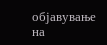објавување на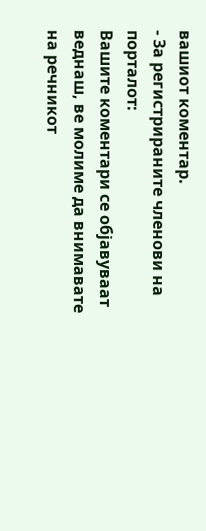вашиот коментар.
- За регистрираните членови на порталот:
Вашите коментари се објавуваат веднаш, ве молиме да внимавате на речникот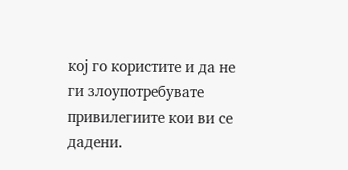кој го користите и да не ги злоупотребувате привилегиите кои ви се дадени.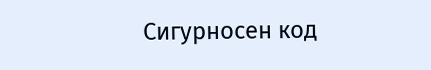Сигурносен код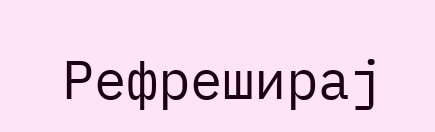Рефреширај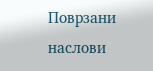Поврзани наслови